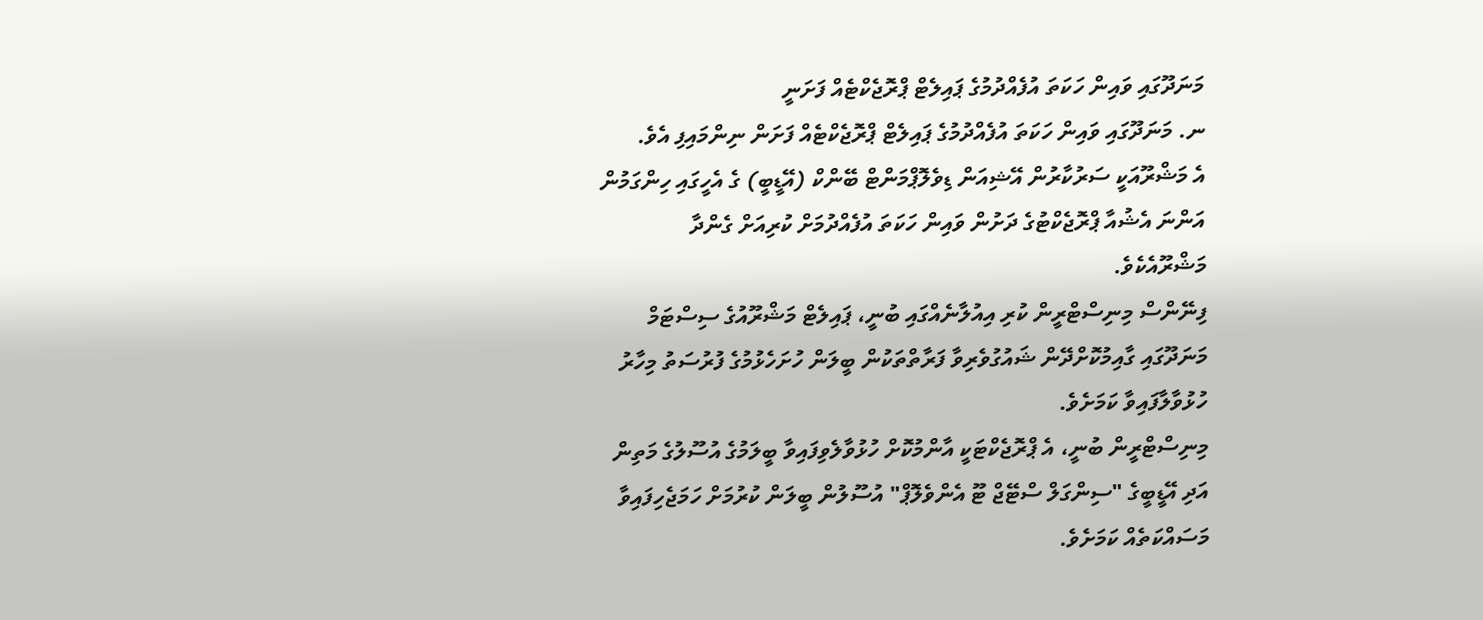މަނަދޫގައި ވައިން ހަކަތަ އުފެއްދުމުގެ ޕައިލެޓް ޕްރޮޖެކްޓެއް ފަށަނީ
ނ. މަނަދޫގައި ވައިން ހަކަތަ އުފެއްދުމުގެ ޕައިލެޓް ޕްރޮޖެކްޓެއް ފަށަން ނިންމައިފި އެވެ.
އެ މަޝްރޫއަކީ ސަރުކާރުން އޭޝިއަން ޑިވެލޮޕްމަންޓް ބޭންކް (އޭޑީބީ) ގެ އެހީގައި ހިންގަމުން އަންނަ އެޝުއާ ޕްރޮޖެކްޓުގެ ދަށުން ވައިން ހަކަތަ އުފެއްދުމަށް ކުރިއަށް ގެންދާ މަޝްރޫއެކެވެ.
ފިނޭންސް މިނިސްޓްރީން ކުރި އިއުލާނެއްގައި ބުނީ، ޕައިލެޓް މަޝްރޫއުގެ ސިސްޓަމް މަނަދޫގައި ގާއިމުކޮށްދޭން ޝައުގުވެރިވާ ފަރާތްތަކުން ބީލަން ހުށަހެޅުމުގެ ފުރުސަތު މިހާރު ހުޅުވާލާފައިވާ ކަމަށެވެ.
މިނިސްޓްރީން ބުނީ، އެ ޕްރޮޖެކްޓަކީ އާންމުކޮށް ހުޅުވާލެވިފައިވާ ބީލަމުގެ އުސޫލުގެ މަތިން އަދި އޭޑީބީގެ "ސިންގަލް ސްޓޭޖް ޓޫ އެންވެލޮޕް" އުސޫލުން ބީލަން ކުރުމަށް ހަމަޖެހިފައިވާ މަސައްކަތެއް ކަމަށެވެ.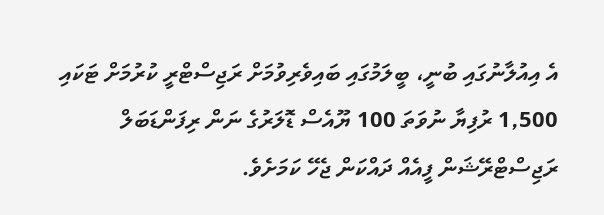އެ އިއުލާނުގައި ބުނީ، ބީލަމުގައި ބައިވެރިވުމަށް ރަޖިސްޓްރީ ކުރުމަށް ޓަކައި 1,500 ރުފިޔާ ނުވަތަ 100 ޔޫއެސް ޑޮލަރުގެ ނަން ރިފަންޑަބަލް ރަޖިސްޓްރޭޝަން ފީއެއް ދައްކަން ޖެހޭ ކަމަށެވެ.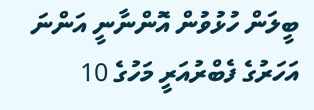ބީލަން ހުޅުވުން އޮންނާނީ އަންނަ އަހަރުގެ ފެބްރުއަރީ މަހުގެ 10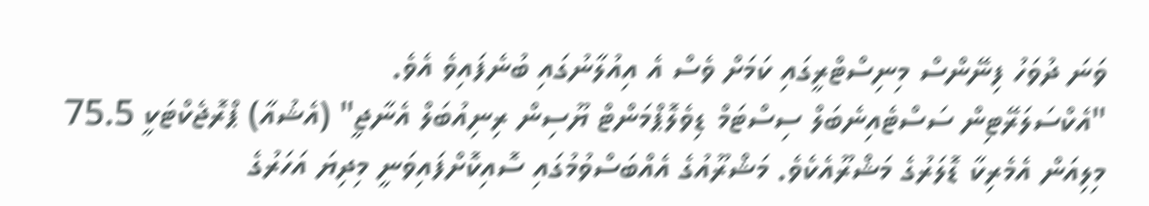ވަނަ ދުވަހު ފިނޭންސް މިނިސްޓްރީގައި ކަމަށް ވެސް އެ އިއުލާނުގައި ބުނެފައިވެ އެވެ.
"އެކްސަލަރޭޓިން ސަސްޓެއިނެބަލް ސިސްޓަމް ޑިވެލޮޕްމަންޓް ޔޫސިން ރިނިއުބަލް އެނާޖީ" (އެޝުއާ) ޕްރޮޖެކްޓަކީ 75.5 މިލިއަން އެމެރިކާ ޑޮލަރުގެ މަޝްރޫއެކެވެ. މަޝްރޫއުގެ އެއްބަސްވުމުގައި ސޮއިކޮށްފައިވަނީ މިދިޔަ އަހަރުގެ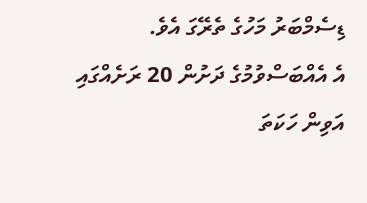ޑިސެމްބަރު މަހުގެ ތެރޭގަ އެވެ.
އެ އެއްބަސްވުމުގެ ދަށުން 20 ރަށެއްގައި އަވިން ހަކަތަ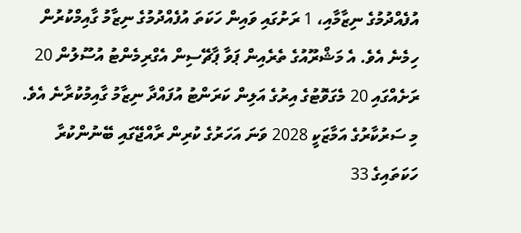އުފެއްދުމުގެ ނިޒާމާއި، 1 ރަށުގައި ވައިން ހަކަތަ އުފެއްދުމުގެ ނިޒާމު ގާއިމްކުރުން ހިމެނެ އެވެ. އެ މަޝްރޫއުގެ ތެރެއިން ޕަވާ ޕާޗޭސިން އެގްރިމެންޓު އުސޫލުން 20 ރަށެއްގައި 20 މެގަވޮޓުގެ އިރުގެ އަލިން ކަރަންޓު އުފައްދާ ނިޒާމު ގާއިމުކުރާނެ އެވެ.
މި ސަރުކާރުގެ އަމާޒަކީ 2028 ވަނަ އަހަރުގެ ކުރިން ރާއްޖޭގައި ބޭނުންކުރާ ހަކަތައިގެ 33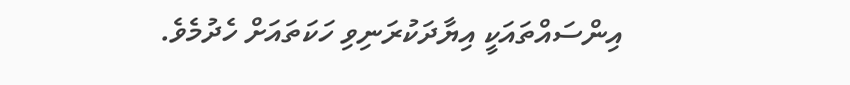އިންސައްތައަކީ އިޔާދަކުރަނިވި ހަކަތައަށް ހެދުމެވެ.